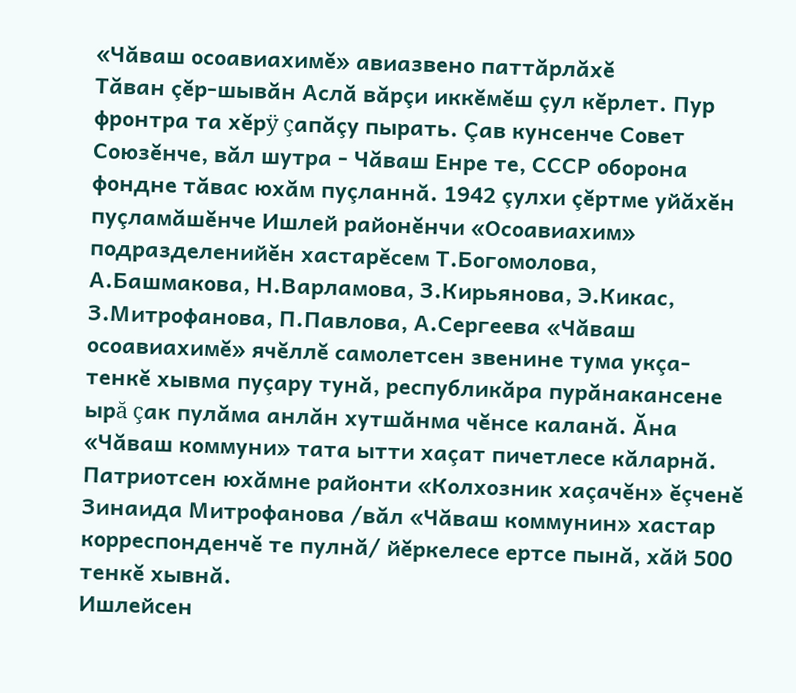«Чăваш осоавиахимĕ» авиазвено паттăрлăхĕ
Тăван çĕр-шывăн Аслă вăрçи иккĕмĕш çул кĕрлет. Пур фронтра та хĕрÿ çапăçу пырать. Çав кунсенче Совет Союзĕнче, вăл шутра - Чăваш Енре те, СССР оборона фондне тăвас юхăм пуçланнă. 1942 çулхи çĕртме уйăхĕн пуçламăшĕнче Ишлей районĕнчи «Осоавиахим» подразделенийĕн хастарĕсем Т.Богомолова, А.Башмакова, Н.Варламова, З.Кирьянова, Э.Кикас, З.Митрофанова, П.Павлова, А.Сергеева «Чăваш осоавиахимĕ» ячĕллĕ самолетсен звенине тума укçа-тенкĕ хывма пуçару тунă, республикăра пурăнакансене ырă çак пулăма анлăн хутшăнма чĕнсе каланă. Ăна «Чăваш коммуни» тата ытти хаçат пичетлесе кăларнă. Патриотсен юхăмне районти «Колхозник хаçачĕн» ĕçченĕ Зинаида Митрофанова /вăл «Чăваш коммунин» хастар корреспонденчĕ те пулнă/ йĕркелесе ертсе пынă, хăй 500 тенкĕ хывнă.
Ишлейсен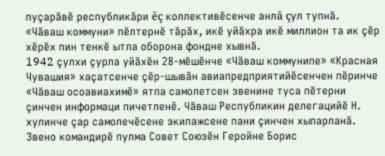пуçарăвĕ республикăри ĕç коллективĕсенче анлă çул тупнă. «Чăваш коммуни» пĕлтернĕ тăрăх, икĕ уйăхра икĕ миллион та ик çĕр хĕрĕх пин тенкĕ ытла оборона фондне хывнă.
1942 çулхи çурла уйăхĕн 28-мĕшĕнче «Чăваш коммунипе» «Красная Чувашия» хаçатсенче çĕр-шывăн авиапредприятийĕсенчен пĕринче «Чăваш осоавиахимĕ» ятпа самолетсен звенине туса пĕтерни çинчен информаци пичетленĕ. Чăваш Республикин делегацийĕ Н. хулинче çар самолечĕсене экипажсене пани çинчен хыпарланă. Звено командирĕ пулма Совет Союзĕн Геройне Борис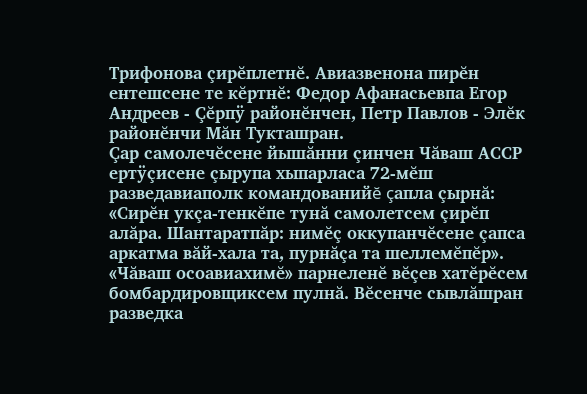Трифонова çирĕплетнĕ. Авиазвенона пирĕн ентешсене те кĕртнĕ: Федор Афанасьевпа Егор Андреев - Çĕрпÿ районĕнчен, Петр Павлов - Элĕк районĕнчи Мăн Тукташран.
Çар самолечĕсене йышăнни çинчен Чăваш АССР ертÿçисене çырупа хыпарласа 72-мĕш разведавиаполк командованийĕ çапла çырнă: «Сирĕн укçа-тенкĕпе тунă самолетсем çирĕп алăра. Шантаратпăр: нимĕç оккупанчĕсене çапса аркатма вăй-хала та, пурнăçа та шеллемĕпĕр».
«Чăваш осоавиахимĕ» парнеленĕ вĕçев хатĕрĕсем бомбардировщиксем пулнă. Вĕсенче сывлăшран разведка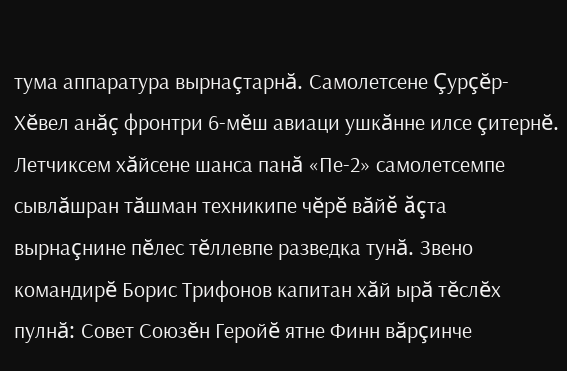тума аппаратура вырнаçтарнă. Самолетсене Çурçĕр-Хĕвел анăç фронтри 6-мĕш авиаци ушкăнне илсе çитернĕ. Летчиксем хăйсене шанса панă «Пе-2» самолетсемпе сывлăшран тăшман техникипе чĕрĕ вăйĕ ăçта вырнаçнине пĕлес тĕллевпе разведка тунă. Звено командирĕ Борис Трифонов капитан хăй ырă тĕслĕх пулнă: Совет Союзĕн Геройĕ ятне Финн вăрçинче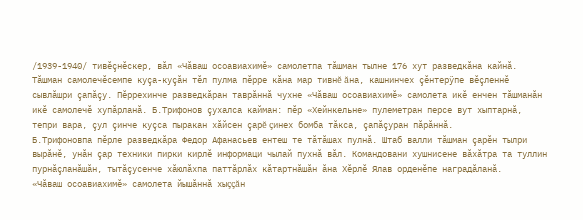/1939-1940/ тивĕçнĕскер, вăл «Чăваш осоавиахимĕ» самолетпа тăшман тылне 176 хут разведкăна кайнă. Тăшман самолечĕсемпе куçа-куçăн тĕл пулма пĕрре кăна мар тивнĕ ăна, кашнинчех çĕнтерÿпе вĕçленнĕ сывлăшри çапăçу. Пĕррехинче разведкăран таврăннă чухне «Чăваш осоавиахимĕ» самолета икĕ енчен тăшманăн икĕ самолечĕ хупăрланă. Б.Трифонов çухалса кайман: пĕр «Хейнкельне» пулеметран персе вут хыптарнă, тепри вара, çул çинче куçса пыракан хăйсен çарĕ çинех бомба тăкса, çапăçуран пăрăннă.
Б.Трифоновпа пĕрле разведкăра Федор Афанасьев ентеш те тăтăшах пулнă. Штаб валли тăшман çарĕн тылри вырăнĕ, унăн çар техники пирки кирлĕ информаци чылай пухнă вăл. Командовани хушнисене вăхăтра та туллин пурнăçланăшăн, тытăçусенче хăюлăхпа паттăрлăх кăтартнăшăн ăна Хĕрлĕ Ялав орденĕпе наградăланă.
«Чăваш осоавиахимĕ» самолета йышăннă хыççăн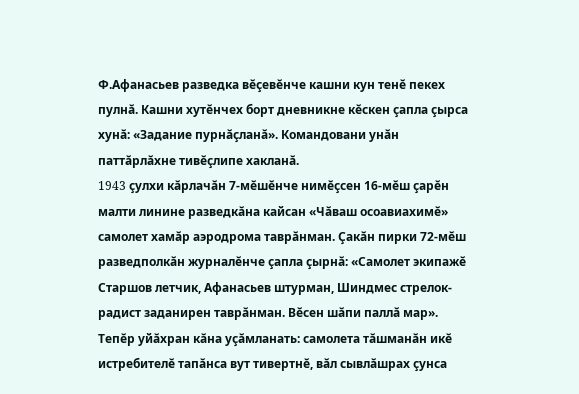Ф.Афанасьев разведка вĕçевĕнче кашни кун тенĕ пекех пулнă. Кашни хутĕнчех борт дневникне кĕскен çапла çырса хунă: «Задание пурнăçланă». Командовани унăн паттăрлăхне тивĕçлипе хакланă.
1943 çулхи кăрлачăн 7-мĕшĕнче нимĕçсен 16-мĕш çарĕн малти линине разведкăна кайсан «Чăваш осоавиахимĕ» самолет хамăр аэродрома таврăнман. Çакăн пирки 72-мĕш разведполкăн журналĕнче çапла çырнă: «Самолет экипажĕ Старшов летчик, Афанасьев штурман, Шиндмес стрелок-радист заданирен таврăнман. Вĕсен шăпи паллă мар».
Тепĕр уйăхран кăна уçăмланать: самолета тăшманăн икĕ истребителĕ тапăнса вут тивертнĕ, вăл сывлăшрах çунса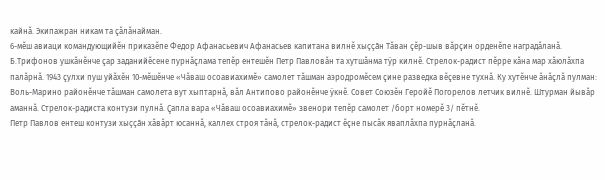кайнă. Экипажран никам та çăлăнайман.
6-мĕш авиаци командующийĕн приказĕпе Федор Афанасьевич Афанасьев капитана вилнĕ хыççăн Тăван çĕр-шыв вăрçин орденĕпе наградăланă.
Б.Трифонов ушкăнĕнче çар заданийĕсене пурнăçлама тепĕр ентешĕн Петр Павловăн та хутшăнма тÿр килнĕ. Стрелок-радист пĕрре кăна мар хăюлăхпа палăрнă. 1943 çулхи пуш уйăхĕн 10-мĕшĕнче «Чăваш осоавиахимĕ» самолет тăшман аэродромĕсем çине разведка вĕçевне тухнă. Ку хутĕнче ăнăçлă пулман: Воль-Марино районĕнче тăшман самолета вут хыптарнă, вăл Антипово районĕнче ÿкнĕ. Совет Союзĕн Геройĕ Погорелов летчик вилнĕ. Штурман йывăр аманнă. Стрелок-радиста контузи пулнă. Çапла вара «Чăваш осоавиахимĕ» звенори тепĕр самолет /борт номерĕ 3/ пĕтнĕ.
Петр Павлов ентеш контузи хыççăн хăвăрт юсаннă, каллех строя тăнă, стрелок-радист ĕçне пысăк яваплăхпа пурнăçланă.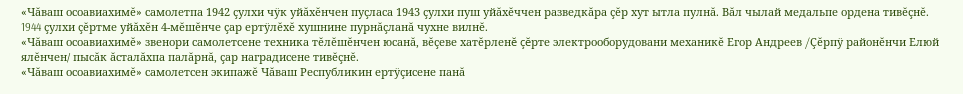«Чăваш осоавиахимĕ» самолетпа 1942 çулхи чÿк уйăхĕнчен пуçласа 1943 çулхи пуш уйăхĕччен разведкăра çĕр хут ытла пулнă. Вăл чылай медальпе ордена тивĕçнĕ. 1944 çулхи çĕртме уйăхĕн 4-мĕшĕнче çар ертÿлĕхĕ хушнине пурнăçланă чухне вилнĕ.
«Чăваш осоавиахимĕ» звенори самолетсене техника тĕлĕшĕнчен юсанă, вĕçеве хатĕрленĕ çĕрте электрооборудовани механикĕ Егор Андреев /Çĕрпÿ районĕнчи Елюй ялĕнчен/ пысăк ăсталăхпа палăрнă, çар наградисене тивĕçнĕ.
«Чăваш осоавиахимĕ» самолетсен экипажĕ Чăваш Республикин ертÿçисене панă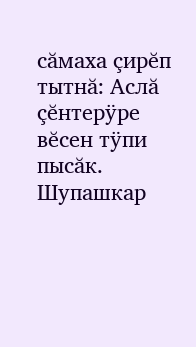сăмаха çирĕп тытнă: Аслă çĕнтерÿре вĕсен тÿпи пысăк.
Шупашкар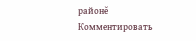районĕ
Комментировать